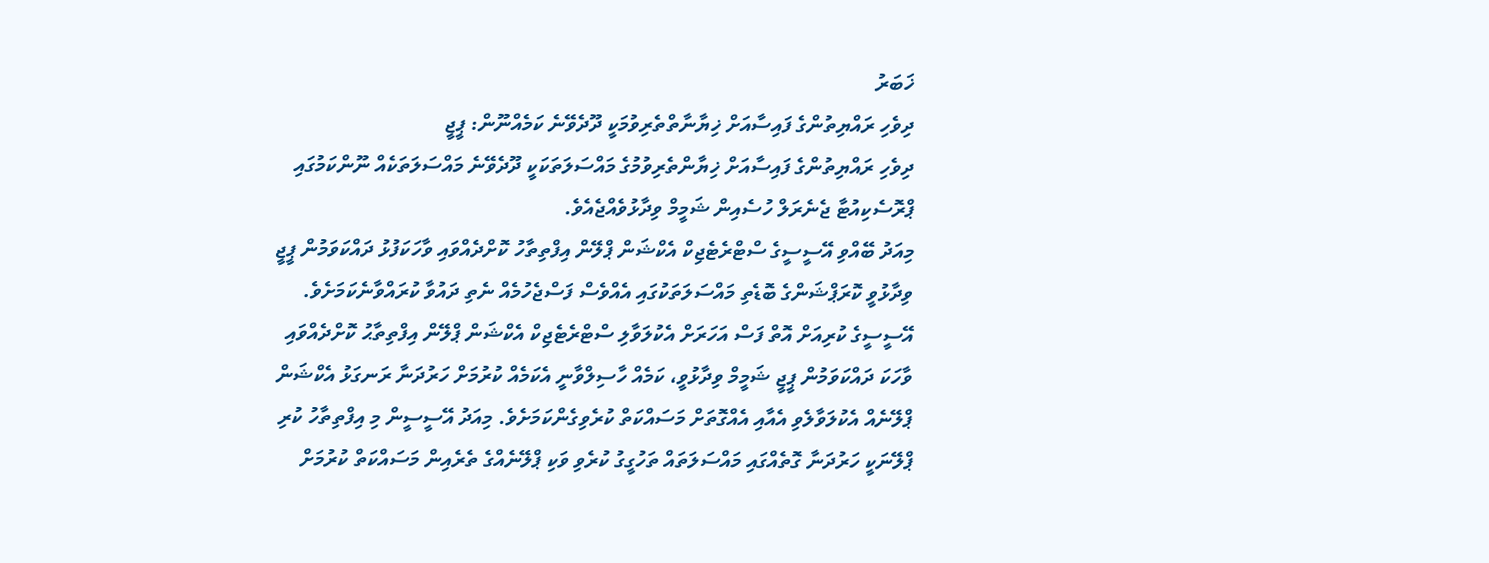ޚަބަރު
ދިވެހި ރައްޔިތުންގެ ފައިސާއަށް ޚިޔާނާތްތެރިވުމަކީ ދޫދެވޭނެ ކަމެއްނޫން: ޕީޖީ
ދިވެހި ރައްޔިތުންގެ ފައިސާއަށް ޚިޔާންތެރިވުމުގެ މައްސަލަތަކަކީ ދޫދެވޭނެ މައްސަލަތަކެއް ނޫންކަމުގައި ޕްރޮސެކިއުޓާ ޖެނެރަލް ހުސެއިން ޝަމީމް ވިދާޅުވެއްޖެއެވެ.
މިއަދު ބޭއްވި އޭސީސީގެ ސްޓްރެޓެޖިކް އެކްޝަން ޕްލޭން އިފްތިތާހު ކޮށްދެއްވައި ވާހަކަފުޅު ދައްކަވަމުން ޕީޖީ ވިދާޅުވީ ކޮރަޕްޝަންގެ ބޮޑެތި މައްސަލަތަކުގައި އެއްވެސް ފަސްޖެހުމެއް ނެތި ދައުވާ ކުރައްވާނެކަމަށެވެ.
އޭސީސީގެ ކުރިއަށް އޮތް ފަސް އަހަރަށް އެކުލަވާލި ސްޓްރެޓެޖިކް އެކްޝަން ޕްލޭން އިފްތިތާޙު ކޮށްދެއްވައި ވާހަކަ ދައްކަވަމުން ޕީޖީ ޝަމީމް ވިދާޅުވީ، ކަމެއް ހާސިލްވާނީ އެކަމެއް ކުރުމަށް ހަރުދަނާ ރަނގަޅު އެކްޝަން ޕްލޭނެއް އެކުލަވާލެވި އެއާއި އެއްގޮތަށް މަސައްކަތް ކުރެވިގެންކަމަށެވެ. މިއަދު އޭސީސީން މި އިފްތިތާހު ކުރި ޕްލޭނަކީ ހަރުދަނާ ގޮތެއްގައި މައްސަލަތައް ތަހުގީގު ކުރެވި ވަކި ޕްލޭނެއްގެ ތެރެއިން މަސައްކަތް ކުރުމަށް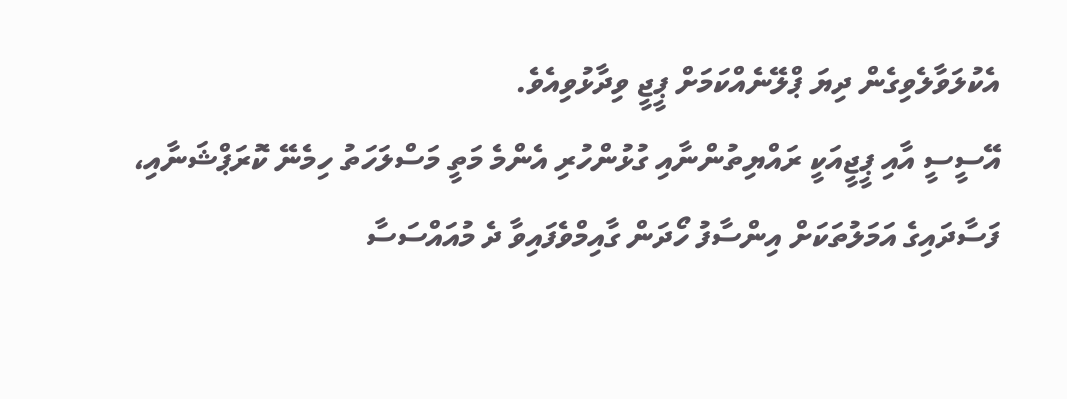އެކުލަވާލެވިގެން ދިޔަ ޕްލޭނެއްކަމަށް ޕީޖީ ވިދާޅުވިއެވެ.
އޭސީސީ އާއި ޕީޖީއަކީ ރައްޔިތުންނާއި ގުޅުންހުރި އެންމެ މަތީ މަސްލަހަތު ހިމެނޭ ކޮރަޕްޝަނާއި، ފަސާދައިގެ އަމަލުތަކަށް އިންސާފު ހޯދަން ގާއިމްވެފައިވާ ދެ މުއައްސަސާ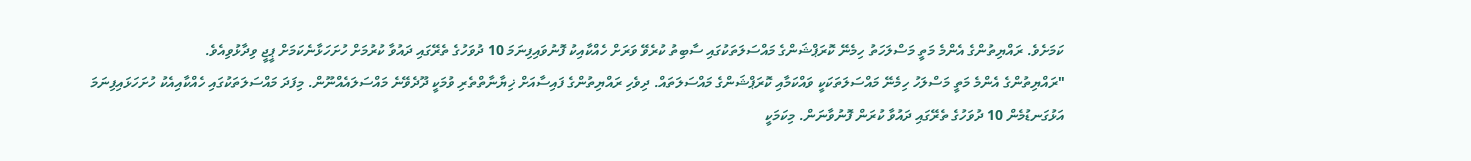ކަމަށެވެ. ރައްޔިތުންގެ އެންމެ މަތީ މަސްލަހަތު ހިމެނޭ ކޮރަޕްޝަންގެ މައްސަލަތަކުގައި ސާބިތު ކުރެވޭ ވަރަށް ހެއްކާއިކު ފޮނުވައިފިނަމަ 10 ދުވަހުގެ ތެރޭގައި ދައުވާ ކުރުމަށް ހުށަހަޅާނެކަމަށް ޕީޖީ ވިދާޅުވިއެވެ.
"ރައްޔިތުންގެ އެންމެ މަތީ މަސްލަހު ހިމެނޭ މައްސަލަތަކަކީ ވައްކަމާއި ކޮރަޕްޝަންގެ މައްސަލަތައް. ދިވެހި ރައްޔިތުންގެ ފައިސާއަށް ޚިޔާނާތްތެރި ވުމަކީ ދޫދެވޭނެ މައްސަލައެއްނޫން. މިފަދަ މައްސަލަތަކުގައި ހެއްކާއިއެކު ހުށަހަޅައިފިނަމަ އަޅުގަނޑުމެން 10 ދުވަހުގެ ތެރޭގައި ދައުވާ ކުރަން ފޮނުވާނަން. މިކަމަކީ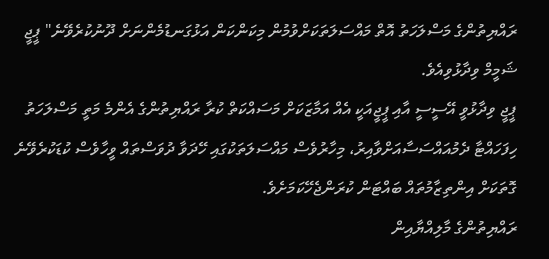ރައްޔިތުންގެ މަސްލަހަތު އޮތް މައްސަލަތަކަށްވުމުން މިކަންކަން އަޅުގަނޑުމެންނަށް ދޫނުކުރެވޭނެ" ޕީޖީ ޝަމީމް ވިދާޅުވިއެވެ.
ޕީޖީ ވިދާޅުވީ އޭސީސީ އާއި ޕީޖީއަކީ އެއް އަމާޒަކަށް މަސައްކަތް ކުރާ ރައްޔިތުންގެ އެންމެ މަތީ މަސްލަހަތު ހިފަހައްޓާ ދެމުއައްސަސާއަށްވާއިރު، މިހާރުވެސް މައްސަލަތަކުގައި ހޭދަވާ ދުވަސްތައް ވީހާވެސް ކުޑަކުރެވޭނެ ގޮތަކަށް އިންތިޒާމުތައް ބައްޓަން ކުރަންޖެހޭކަމަށެވެ.
ރައްޔިތުންގެ މާލިއްޔާއިން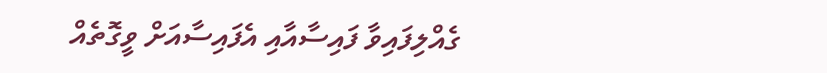ގެއްލިފައިވާ ފައިސާއާއި އެފައިސާއަށް ވީގޮތެއް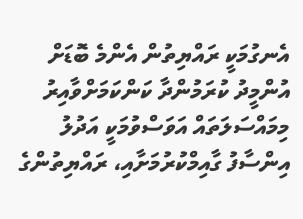އެނގުމަކީ ރައްޔިތުން އެންމެ ބޮޑަށް އުންމީދު ކުރަމުންދާ ކަންކަމަށްވާއިރު މިމައްސަލަތައް އަވަސްވުމަކީ އަދުލު އިންސާފު ގާއިމްކުރުމަށާއި، ރައްޔިތުންގެ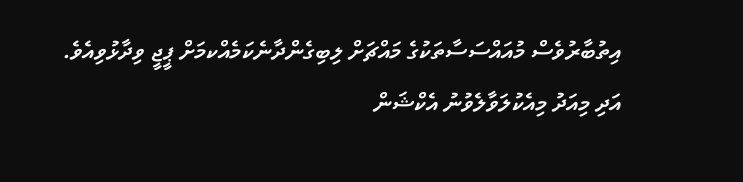އިތުބާރުވެސް މުއައްސަސާތަކުގެ މައްޗަށް ލިބިގެންދާނެކަމެއްކމަށް ޕީޖީ ވިދާޅުވިއެވެ. އަދި މިއަދު މިއެކުލަވާލެވުނު އެކްޝަން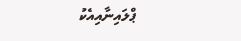ޕްލައިނާއިއެކު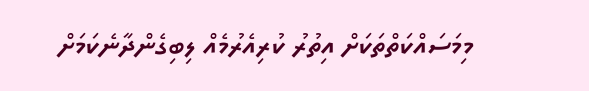މިމަސައްކަތްތަކަށް އިތުރު ކުރިއެރުމެއް ލިބިގެންދާނެކަމަށް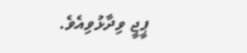ޕީޖީ ވިދާޅުވިއެވެ.